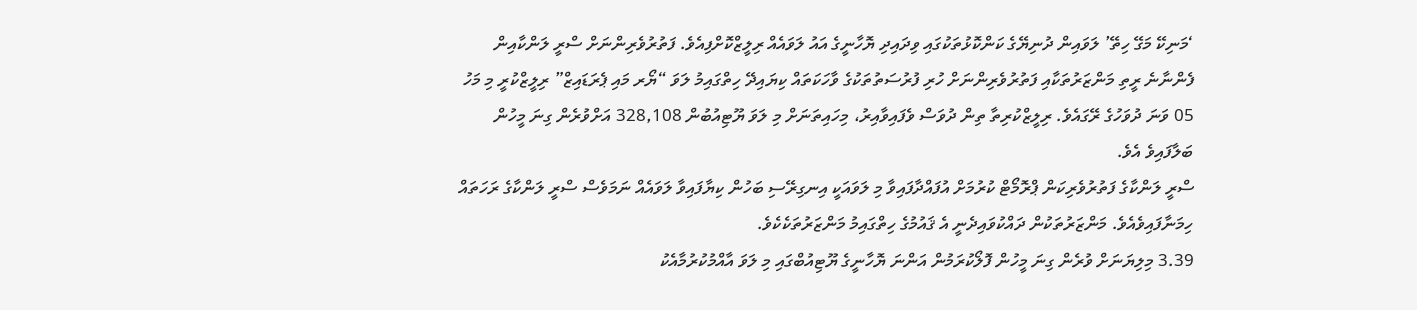‘މަނިކޭ މަގޭ ހިތޭ’ ލަވައިން ދުނިޔޭގެ ކަންކޮޅުތަކުގައި ވިދައިދި ޔޮހާނީގެ އައު ލަވައެއް ރިލީޒްކޮށްފިއެވެ. ފަތުރުވެރިންނަށް ސްރީ ލަންކާއިން ފެންނާނެ ރީތި މަންޒަރުތަކާއި ފަތުރުވެރިންނަށް ހުރި ފުރުސަތުތަކުގެ ވާހަކަތައް ކިޔައިދޭ ހިތްގައިމު ލަވަ “ޔޯރ މައި ޕެރަޑައިޒް” ރިލީޒްކުރީ މި މަހު 05 ވަނަ ދުވަހުގެ ރޭގައެވެ. ރިލީޒްކުރިތާ ތިން ދުވަސް ވެފައިވާއިރު، މިހައިތަނަށް މި ލަވަ ޔޫޓިއުބުން 328,108 އަށްވުރެން ގިނަ މީހުން ބަލާފައިވެ އެވެ.
ސްރީ ލަންކާގެ ފަތުރުވެރިކަން ޕްރޮމޯޓް ކުރުމަށް އުފައްދާފައިވާ މި ލަވައަކީ އިނގިރޭސި ބަހުން ކިޔާފައިވާ ލަވައެއް ނަމަވެސް ސްރީ ލަންކާގެ ރަހަތައް ހިމަނާފައިވެއެވެ. މަންޒަރުތަކުން ދައްކުވައިދެނީ އެ ޤައުމުގެ ހިތްގައިމު މަންޒަރުތަކެކެވެ.
3.39 މިލިޔަނަށް ވުރެން ގިނަ މީހުން ފޮލޯކުރަމުން އަންނަ ޔޮހާނީގެ ޔޫޓިއުބްގައި މި ލަވަ އާއްމުކުރުމާއެކު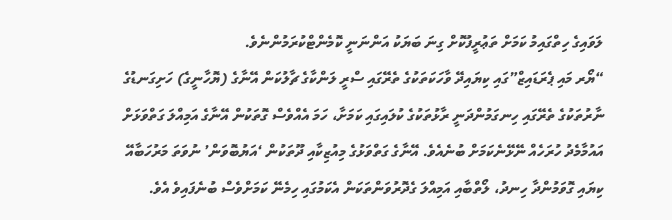ލަވައިގެ ހިތްގައިމު ކަމަށް ތަޢުރީފުކޮށް ގިނަ ބަޔަކު އަންނަނީ ކޮމެންޓްކުރަމުންނެވެ.
“ޔޯރ މައި ޕެރަޑައިޒް”ގައި ކިޔައިދޭ ވާހަކަތަކުގެ ތެރޭގައި ސްރީ ލަންކާގެ ޗާލުކަން އޭނާގެ (ޔޮހާނީގެ) ހަށިގަނޑުގެ ނާރުތަކުގެ ތެރޭގައި ހިނގަމުންދަނީ ރާޅުތަކުގެ ކުލައިގައި ކަމަށާ، ހަމަ އެއްވެސް ގޮތަކުން އޭނާގެ އަމިއްލަ ގަތްވަޅަށް އައުމާމެދު ހުރަހެއް ނޭޅޭނެކަމަށް ބުނެއެވެ. އޭނާގެ ގަތްވަޅުގެ މިއުޒިކާއި ދޫތަކުން ‘އަޔުބޮވަން’ ނުވަތަ މަރުހަބާއޭ ކިޔައި ގޮވަމުންދާ ހިނދު، ލޯތްބާއި އަމިއްލަ ގެދޮރުވަންތަކަން އެކަމުގައި ހިމެނޭ ކަމަށްވެސް ބުނެފައިވެ އެވެ.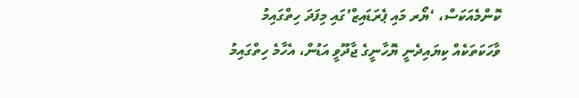ކޮންމެއަކަސް، ‘ޔޯރ މައި ޕެރަޑައިޒް’ގައި މިފަދަ ހިތްގައިމު ވާހަކަތަކެއް ކިޔައިދެނީ ޔޮހާނީގެ ޖާދޫވީ އަޑުން، އެހާމެ ހިތްގައިމު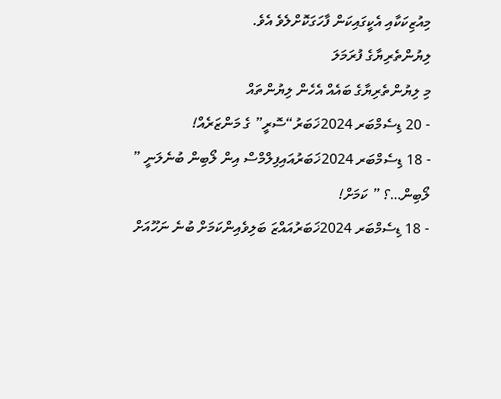މިއުޒިކަކާއި އެކީގައިކަން ފާހަގަކޮށްލެވެ އެވެ.
ލިޔުންތެރިޔާގެ ފުރަމަލަ
މި ލިޔުންތެރިޔާގެ ބައެއް އެހެން ލިޔުންތައް
- 20 ޑިސެމްބަރ 2024ޚަބަރު“ސޮރީ” ގެ މަންޒަރެއް!
- 18 ޑިސެމްބަރ 2024ޚަބަރުއައިފިލްމްސް އިން ލޯބިން ބުނެލަނީ ” ލޯބިން…؟ ” ކަމަށް!
- 18 ޑިސެމްބަރ 2024ޚަބަރުއައްޒަ ބަލިވެއިންކަމަށް ބުނެ ނަހޫއަށް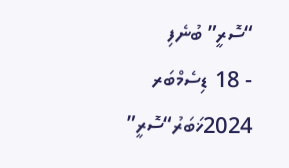“ސޮރީ” ބުނެފި
- 18 ޑިސެމްބަރ 2024ޚަބަރު“ސޮރީ”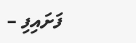ފަށައިފި –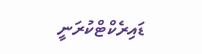ޑައިރެކްޓްކުރަނީ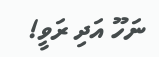ނަހޫ އަދި ރަވީ!